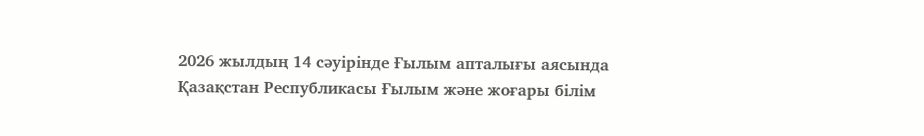2026 жылдың 14 сәуірінде Ғылым апталығы аясында Қазақстан Республикасы Ғылым және жоғары білім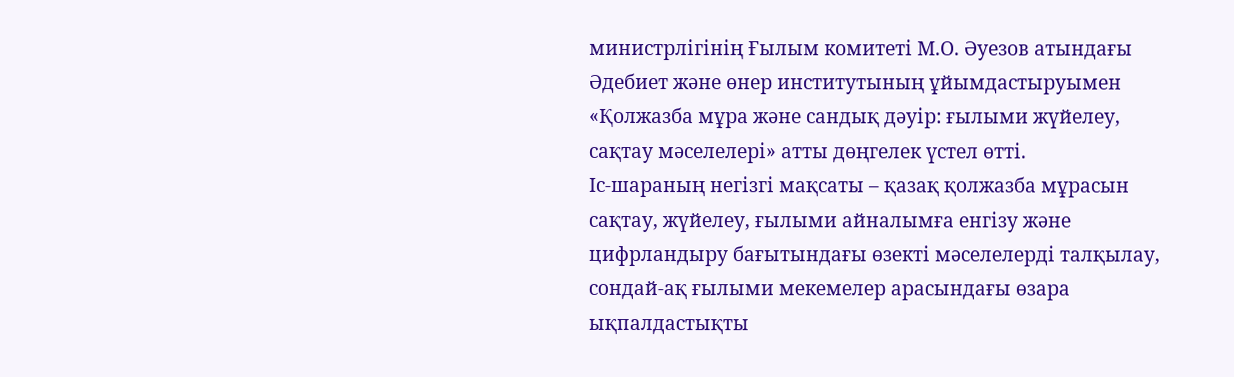министрлігінің Ғылым комитеті М.О. Әуезов атындағы Әдебиет және өнер институтының ұйымдастыруымен «Қолжазба мұра және сандық дәуір: ғылыми жүйелеу, сақтау мәселелері» атты дөңгелек үстел өтті.
Іс-шараның негізгі мақсаты – қазақ қолжазба мұрасын сақтау, жүйелеу, ғылыми айналымға енгізу және цифрландыру бағытындағы өзекті мәселелерді талқылау, сондай-ақ ғылыми мекемелер арасындағы өзара ықпалдастықты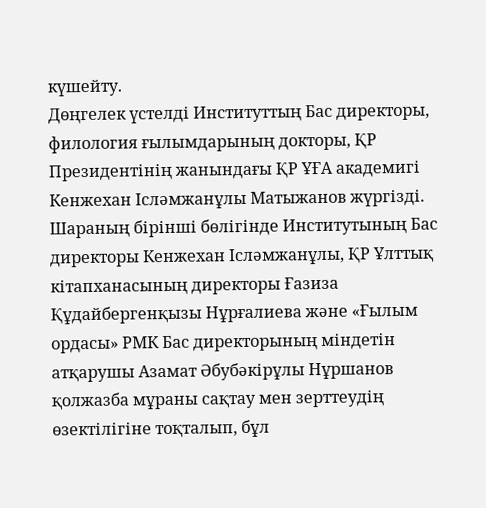күшейту.
Дөңгелек үстелді Институттың Бас директоры, филология ғылымдарының докторы, ҚР Президентінің жанындағы ҚР ҰҒА академигі Кенжехан Ісләмжанұлы Матыжанов жүргізді.
Шараның бірінші бөлігінде Институтының Бас директоры Кенжехан Ісләмжанұлы, ҚР Ұлттық кітапханасының директоры Ғазиза Құдайбергенқызы Нұрғалиева және «Ғылым ордасы» РМК Бас директорының міндетін атқарушы Азамат Әбубәкірұлы Нұршанов қолжазба мұраны сақтау мен зерттеудің өзектілігіне тоқталып, бұл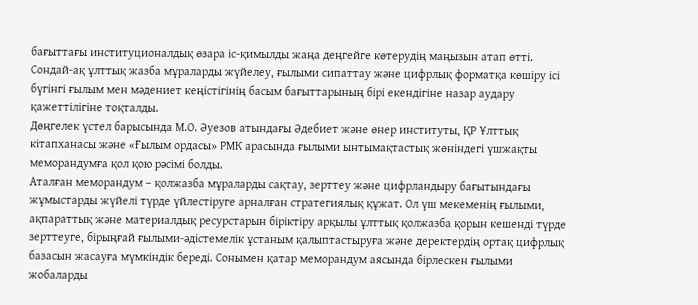бағыттағы институционалдық өзара іс-қимылды жаңа деңгейге көтерудің маңызын атап өтті. Сондай-ақ ұлттық жазба мұраларды жүйелеу, ғылыми сипаттау және цифрлық форматқа көшіру ісі бүгінгі ғылым мен мәдениет кеңістігінің басым бағыттарының бірі екендігіне назар аудару қажеттілігіне тоқталды.
Дөңгелек үстел барысында М.О. Әуезов атындағы Әдебиет және өнер институты, ҚР Ұлттық кітапханасы және «Ғылым ордасы» РМК арасында ғылыми ынтымақтастық жөніндегі үшжақты меморандумға қол қою рәсімі болды.
Аталған меморандум – қолжазба мұраларды сақтау, зерттеу және цифрландыру бағытындағы жұмыстарды жүйелі түрде үйлестіруге арналған стратегиялық құжат. Ол үш мекеменің ғылыми, ақпараттық және материалдық ресурстарын біріктіру арқылы ұлттық қолжазба қорын кешенді түрде зерттеуге, бірыңғай ғылыми-әдістемелік ұстаным қалыптастыруға және деректердің ортақ цифрлық базасын жасауға мүмкіндік береді. Сонымен қатар меморандум аясында бірлескен ғылыми жобаларды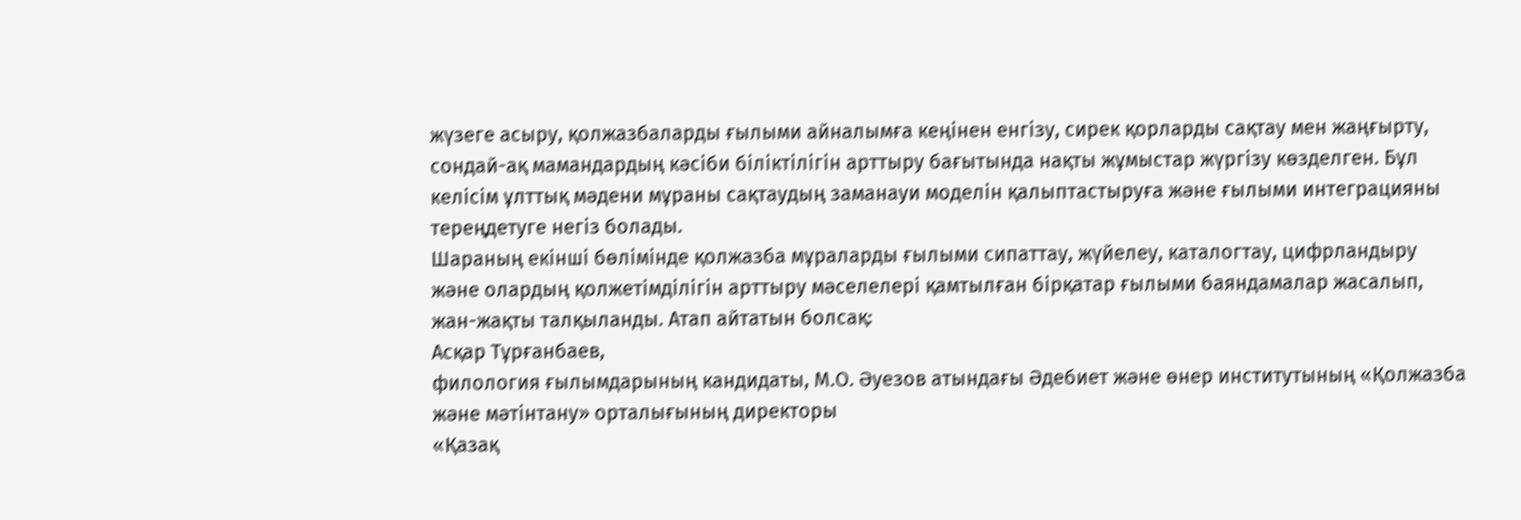жүзеге асыру, қолжазбаларды ғылыми айналымға кеңінен енгізу, сирек қорларды сақтау мен жаңғырту, сондай-ақ мамандардың кәсіби біліктілігін арттыру бағытында нақты жұмыстар жүргізу көзделген. Бұл келісім ұлттық мәдени мұраны сақтаудың заманауи моделін қалыптастыруға және ғылыми интеграцияны тереңдетуге негіз болады.
Шараның екінші бөлімінде қолжазба мұраларды ғылыми сипаттау, жүйелеу, каталогтау, цифрландыру және олардың қолжетімділігін арттыру мәселелері қамтылған бірқатар ғылыми баяндамалар жасалып, жан-жақты талқыланды. Атап айтатын болсақ:
Асқар Тұрғанбаев,
филология ғылымдарының кандидаты, М.О. Әуезов атындағы Әдебиет және өнер институтының «Қолжазба және мәтінтану» орталығының директоры
«Қазақ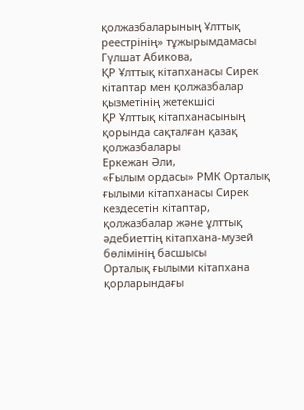қолжазбаларының Ұлттық реестрінің» тұжырымдамасы
Гүлшат Абикова,
ҚР Ұлттық кітапханасы Сирек кітаптар мен қолжазбалар қызметінің жетекшісі
ҚР Ұлттық кітапханасының қорында сақталған қазақ қолжазбалары
Еркежан Әли,
«Ғылым ордасы» РМК Орталық ғылыми кітапханасы Сирек кездесетін кітаптар, қолжазбалар және ұлттық әдебиеттің кітапхана-музей бөлімінің басшысы
Орталық ғылыми кітапхана қорларындағы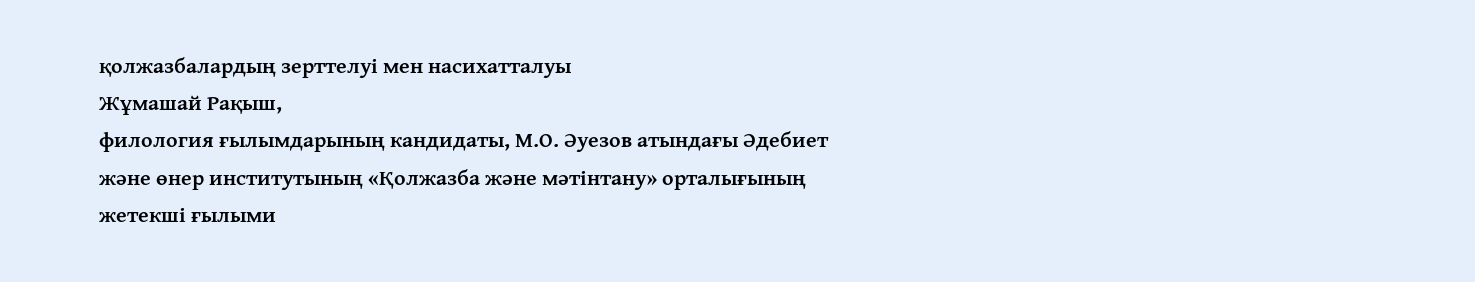қолжазбалардың зерттелуі мен насихатталуы
Жұмашай Рақыш,
филология ғылымдарының кандидаты, М.О. Әуезов атындағы Әдебиет және өнер институтының «Қолжазба және мәтінтану» орталығының жетекші ғылыми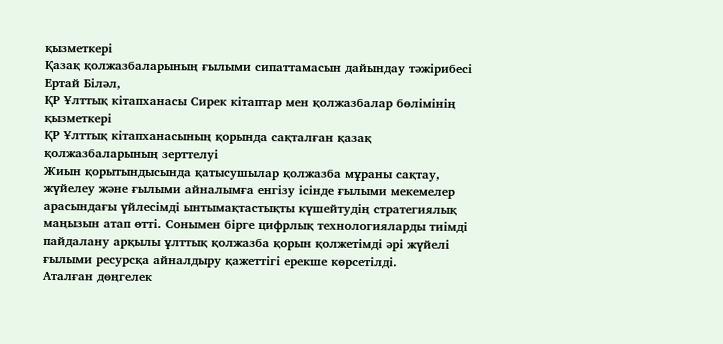қызметкері
Қазақ қолжазбаларының ғылыми сипаттамасын дайындау тәжірибесі
Ертай Біләл,
ҚР Ұлттық кітапханасы Сирек кітаптар мен қолжазбалар бөлімінің қызметкері
ҚР Ұлттық кітапханасының қорында сақталған қазақ қолжазбаларының зерттелуі
Жиын қорытындысында қатысушылар қолжазба мұраны сақтау, жүйелеу және ғылыми айналымға енгізу ісінде ғылыми мекемелер арасындағы үйлесімді ынтымақтастықты күшейтудің стратегиялық маңызын атап өтті. Сонымен бірге цифрлық технологияларды тиімді пайдалану арқылы ұлттық қолжазба қорын қолжетімді әрі жүйелі ғылыми ресурсқа айналдыру қажеттігі ерекше көрсетілді.
Аталған дөңгелек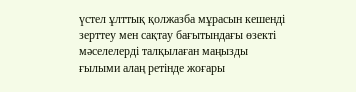үстел ұлттық қолжазба мұрасын кешенді зерттеу мен сақтау бағытындағы өзекті мәселелерді талқылаған маңызды ғылыми алаң ретінде жоғары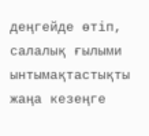деңгейде өтіп, салалық ғылыми ынтымақтастықты жаңа кезеңге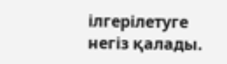ілгерілетуге негіз қалады.